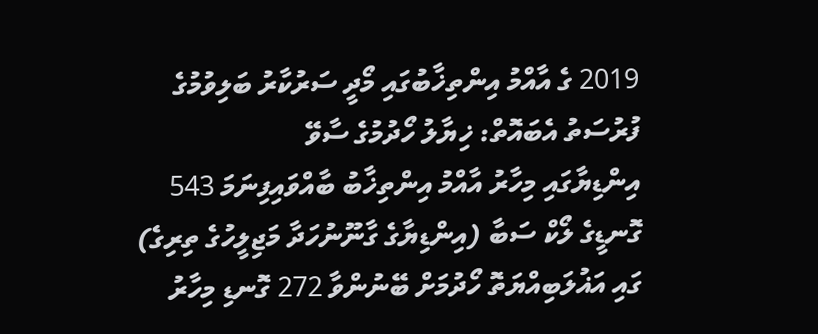2019 ގެ އާއްމު އިންތިޚާބުގައި މޯދީ ސަރުކާރު ބަލިވުމުގެ ފުރުސަތު އެބައޮތް: ޚިޔާލު ހޯދުމުގެ ސާވޭ
އިންޑިޔާގައި މިހާރު އާއްމު އިންތިޚާބު ބާއްވައިފިނަމަ 543 ގޮނޑީގެ ލޯކް ސަބާ (އިންޑިޔާގެ ގާނޫނުހަދާ މަޖިލީހުގެ ތިރިގެ) ގައި އަޣުލަބިއްޔަތޮ ހޯދުމަށް ބޭނުންވާ 272 ގޮނޑި މިހާރު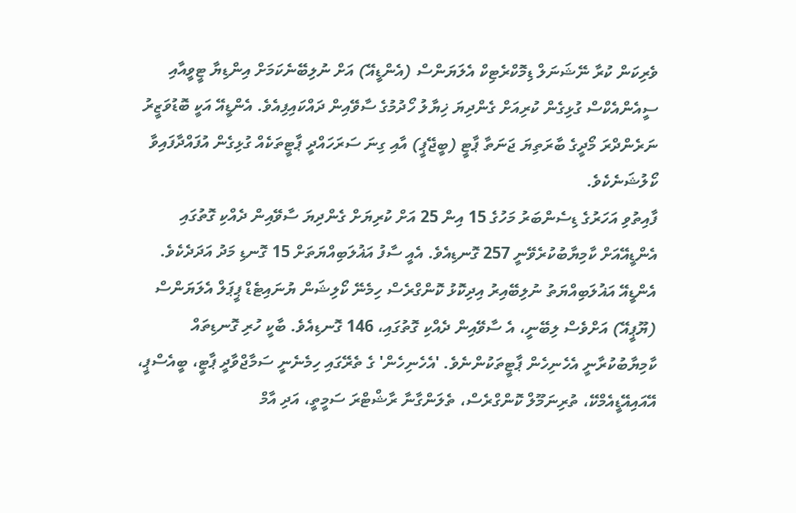ވެރިކަން ކުރާ ނޭޝަނަލް ޑިމޮކްރެޓިކް އެލަޔަންސް (އެންޑީއޭ) އަށް ނުލިބޭނެކަމަށް އިންޑިޔާ ޓީވީއާއި ސީއެންއެކްސް ގުޅިގެން ކުރިއަށް ގެންދިޔަ ޚިޔާލު ހޯދުމުގެ ސާވޭއިން ދައްކައިފިއެވެ. އެންޑީއޭ އަކީ ބޮޑުވަޒީރު ނަރެންދްރަ މޯދީގެ ބާރަތިޔަ ޖަނަތާ ޕާޓީ (ބީޖޭޕީ) އާއި ގިނަ ސަރަހައްދީ ޕާޓީތަކެއް ގުޅިގެން އުފައްދާފައިވާ ކޯލުޝަނެކެވެ.
ފާއިތުވި އަހަރުގެ ޑިސެންބަރު މަހުގެ 15 އިން 25 އަށް ކުރިޔަށް ގެންދިޔަ ސާވޭއިން ދެއްކި ގޮތުގައި އެންޑީއޭއަށް ކާމިޔާބުކުރެވޭނީ 257 ގޮނޑިއެވެ. އެއީ ސާފު އަޣުލަބިއްޔަތަށް 15 ގޮނޑި މަދު އަދަދެކެވެ. އެންޑީއޭ އަޣުލަބިއްޔަތު ނުލިބޭއިރު އިދިކޮޅު ކޮންގްރެސް ހިމެނޭ ކޯލިޝަން ޔުނައިޓެޑް ޕީޕަލް އެލަޔަންސް (ޔޫޕީއޭ) އަށްވެސް ލިބޭނީ، އެ ސާވޭއިން ދެއްކި ގޮތުގައި، 146 ގޮނޑިއެވެ. ބާކީ ހުރި ގޮނޑިތައް ކާމިޔާބުކުރާނީ އެހެނިހެން ޕާޓީތަކުންނެވެ. 'އެހެނިހެން' ގެ ތެރޭގައި ހިމެނެނީ ސަމާޖްވާދީ ޕާޓީ، ބީއެސްޕީ، އޭއައިއޭޑީއެމްކޭ، ތުރިނަމޫލް ކޮންގްރެސް، ތެލަންގާނާ ރާޝްޓްރަ ސަމީތީ، އަދި އާމް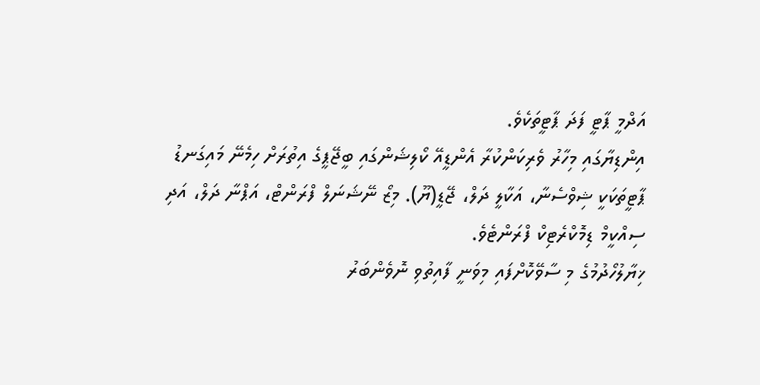އަދްމީ ޕާޓީ ފަދަ ޕާޓީތަކެވެ.
އިންޑިޔާގައި މިހާރު ވެރިކަންކުރާ އެންޑީއޭ ކޯލިޝަންގައި ބީޖޭޕީގެ އިތުރަށް ހިމެނޭ މައިގަނޑު ޕާޓީތަކަކީ ޝިވްސެނާ، އަކާލީ ދަލް، ޖޭޑީ(ޔޫ). މިޒޯ ނޭޝަނަލް ފްރަންޓް، އަޕްނާ ދަލް، އަދި ސިއްކީމް ޑިމޮކްރެޓިކް ފްރަންޓެވެ.
ޚިޔާލުހޯދުމުގެ މި ސާވޭކޮށްފައި މިވަނީ ފާއިތުވި ނޮވެންބަރު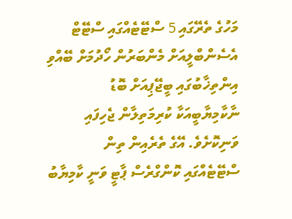މަހުގެ ތެރޭގައި 5 ސްޓޭޓެއްގައި ސްޓޭޓް އެސެންބްލީއަށް މެންބަރުން ހޯދުމަށް ބޭއްވި އިންތިޚާބުގައި ބީޖޭޕިއަށް ބޮޑު ނާކާމިޔާބީއަކާ ކުރިމަތިލާން ޖެހިފައި ވަނިކޮށެވެ. އޭގެ ތެރެއިން ތިން ސްޓޭޓެއްގައި ކޮންގްރެސް ޕާޓީ ވަނީ ކާމިޔާބު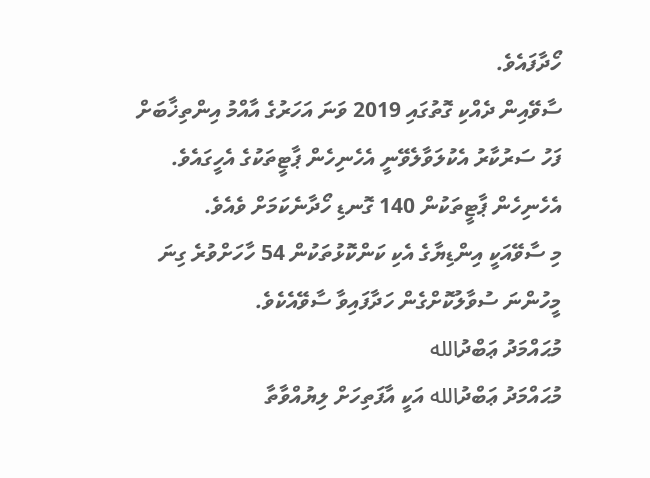ހޯދާފައެވެ.
ސާވޭއިން ދެއްކި ގޮތުގައި 2019 ވަނަ އަހަރުގެ އާއްމު އިންތިޚާބަށް ފަހު ސަރުކާރު އެކުލަވާލެވޭނީ އެހެނިހެން ޕާޓީތަކުގެ އެހީގައެވެ. އެހެނިހެން ޕާޓީތަކުން 140 ގޮނޑި ހޯދާނެކަމަށް ވެއެވެ.
މި ސާވޭއަކީ އިންޑިޔާގެ އެކި ކަންކޮޅުތަކުން 54 ހާހަށްވުރެ ގިނަ މީހުންނަ ސުވާލުކޮށްގެން ހަދާފައިވާ ސާވޭއެކެވެ.
މުޙައްމަދު ޢަބްދުالله
މުޙައްމަދު ޢަބްދުالله އަކީ އާފަތިހަށް ލިޔުއްވާތާ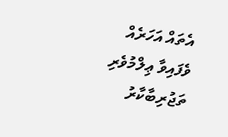އެތައް އަހަރެއް ވެފައިވާ ޢިލްމުވެރި ތަޖުރިބާކާރު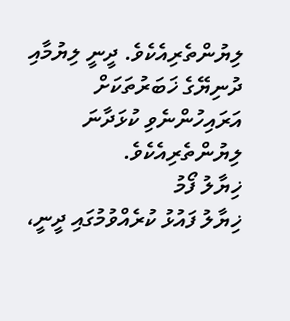ލިޔުންތެރިއެކެވެ. ދީނީ ލިޔުމާއި ދުނިޔޭގެ ޚަބަރުތަކަށް އަރައިހުންނެވި ކުޅަދާނަ ލިޔުންތެރިއެކެވެ.
ޚިޔާލު ފޯމު
ޚިޔާލު ފައުޅު ކުރެއްވުމުގައި ދީނީ،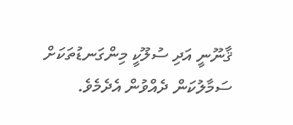ޤާނޫނީ އަދި ސުލޫކީ މިންގަނޑުތަކަށް ސަމާލުކަން ދެއްވުން އެދެމެވެ.